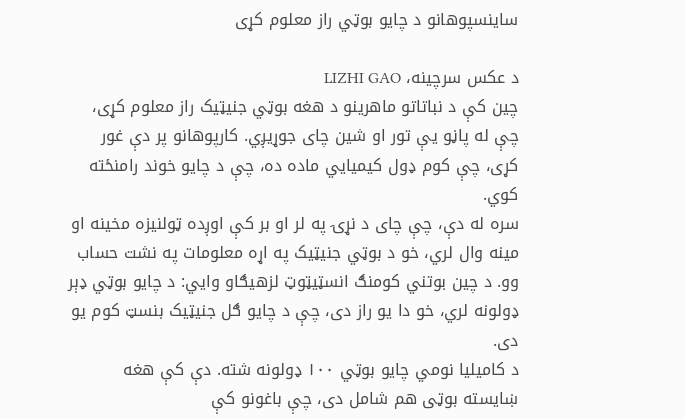ساینسپوهانو د چایو بوټي راز معلوم کړی

د عکس سرچینه، LIZHI GAO
چین کې د نباتاتو ماهرینو د هغه بوټي جنیټیک راز معلوم کړی، چې له پاڼو یې تور او شین چای جوړیږي. کارپوهانو پر دې غور کړی، چې کوم ډول کیمیايي ماده ده، چې د چایو خوند رامنځته کوي.
سره له دې، چې چای د نړۍ په لر او بر کې اوږده ټولنیزه مخینه او مینه وال لري، خو د بوټي جنیټیک په اړه معلومات په نشت حساب وو. د چین بوتني کومنګ انسټیټوټ لزهيګاو وايي: د چایو بوټي ډېر ډولونه لري، خو دا یو راز دی، چې د چایو ګل جنیټیک بنسټ کوم یو دی.
د کامیلیا نومي چایو بوټي ۱۰۰ ډولونه شته. دې کې هغه ښایسته بوټی هم شامل دی، چې باغونو کې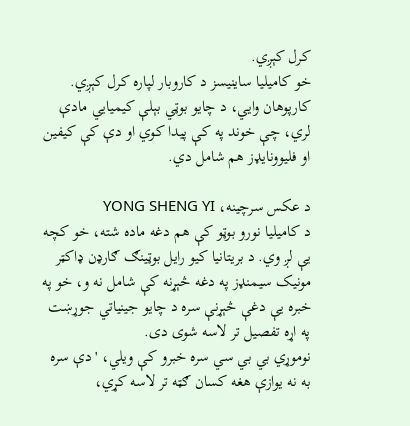کرل کېږي.
خو کامیلیا ساینیسز د کاروبار لپاره کرل کېږي. کارپوهان وايي، د چایو بوټي بېلې کیمیايي مادې لري، چې خوند په کې پیدا کوي او دې کې کیفین او فلیوونایډز هم شامل دي.

د عکس سرچینه، YONG SHENG YI
د کامیلیا نورو بوټو کې هم دغه ماده شته، خو کچه یې لږ وي. د بریتانیا کیو رایل بوټینګ ګارډن ډاکټر مونیک سیمنډز په دغه څېړنه کې شامل نه و، خو په خبره یې دغې څېړنې سره د چایو جینیاتي جوړښت په اړه تفصیل تر لاسه شوی دی.
نوموړي بي بي سي سره خبرو کې ویلي، 'دې سره به نه یوازې هغه کسان ګټه تر لاسه کړي،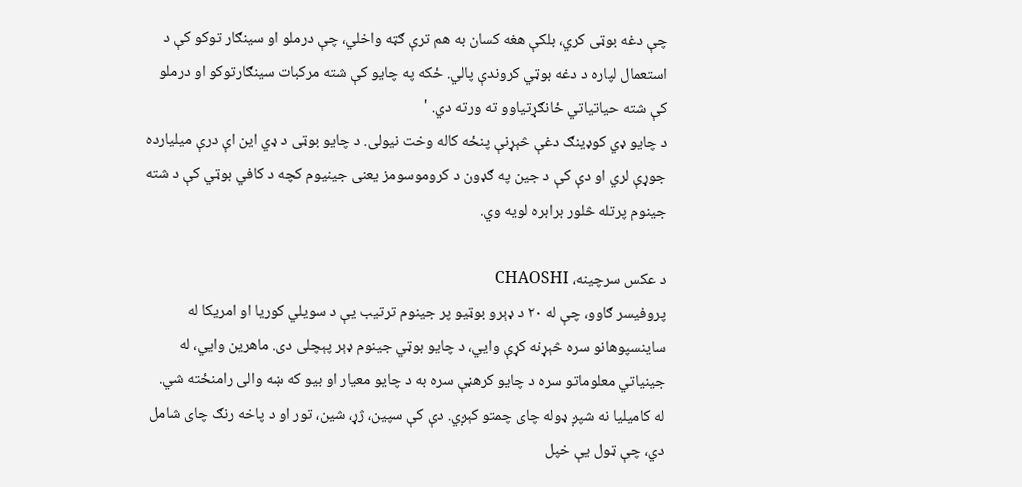چې دغه بوټی کري، بلکې هغه کسان به هم ترې ګټه واخلي، چې درملو او سینګار توکو کې د استعمال لپاره د دغه بوټي کروندې پالي. ځکه په چایو کې شته مرکبات سینګارتوکو او درملو کې شته حیاتیاتي ځانګړتیاوو ته ورته دي. '
د چایو ډي کوډینګ دغې څېړنې پنځه کاله وخت نیولی. د چایو بوټی د ډي این اې درې میلیارده جوړې لري او دې کې د جین په ګډون د کروموسومز یعنی جینیوم کچه د کافي بوټي کې د شته جینوم پرتله څلور برابره لویه وي.

د عکس سرچینه، CHAOSHI
پروفیسر ګاوو، چې له ۲۰ د ډېرو بوټیو پر جینوم ترتیب یې د سویلي کوریا او امریکا له ساینسپوهانو سره څېړنه کړې وايي، د چایو بوټي جینوم ډېر پېچلی دی. ماهرین وايي، له جینیاتي معلوماتو سره د چایو کرهڼې سره به د چایو معیار او بیو که ښه والی رامنځته شي.
له کامیلیا نه شپږ ډوله چای چمتو کېږي. دې کې سپین، ژړ، شین، تور او د پاخه رنګ چای شامل دي، چې ټول یې خپل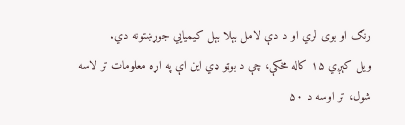رنګ او بوی لري او د دې لامل بېلا بېل کیمیايي جوړښتونه دي.
ویل کېږي ۱۵ کاله مخکې، چې د بوټو ډي این اې په اړه معلومات تر لاسه شول، تر اوسه د ۵۰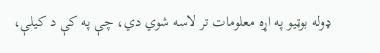ډوله بوټیو په اړه معلومات تر لاسه شوي دي، چې په کې د کیلې،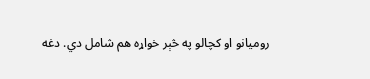رومیانو او کچالو په څېر خواړه هم شامل دي. دغه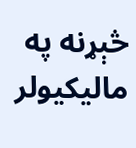څېړنه په مالیکیولر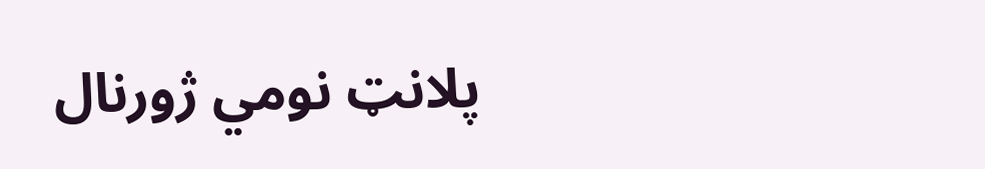پلانټ نومي ژورنال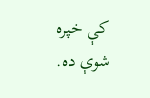کې خپره شوې ده.